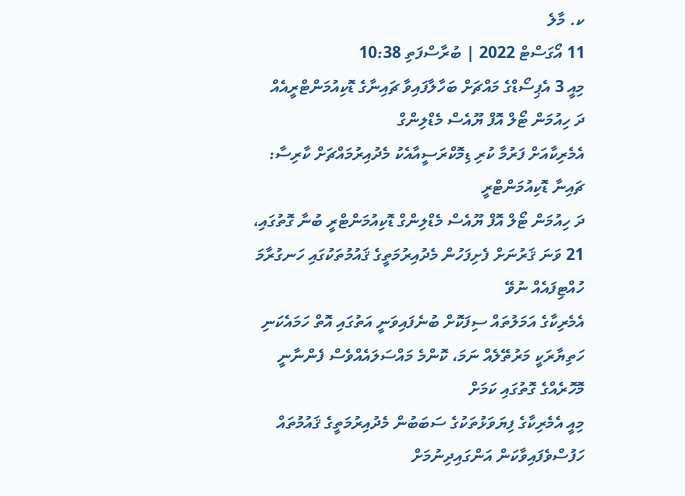ކ. މާލެ
11 އޯގަސްޓް 2022 | ބުރާސްފަތި 10:38
މިއީ 3 އެޕިސޯޑްގެ މައްޗަށް ބަހާލާފައިވާ ޗައިނާގެ ޑޮކިއުމަންޓްރީއެއް
ދަ ހިއުމަން ޓޯލް އޮފް ޔޫއެސް މެޑްލިންގް
އެމެރިކާއަށް ފަރުމާ ކުރި ޑިމޮކްރަސީއާއެކު މެދުއިރުމައްޗަށް ކާރިސާ: ޗައިނާ ޑޮކިއުމަންޓްރީ
ދަ ހިއުމަން ޓޯލް އޮފް ޔޫއެސް މެޑްލިންގް ޑޮކިއުމަންޓްރީ ބުނާ ގޮތުގައި، 21 ވަނަ ޤަރުނަށް ފެށިފަހުން މެދުއިރުމަތީގެ ޤައުމުތަކުގައި ހަނގުރާމަ ހުއްޓިފައެއް ނުވޭ
އެމެރިކާގެ އަމަލުތައް ސިފަކޮށް ބުނެފައިވަނީ އަތުގައި އޮތް ހަމައެކަނި ހަތިޔާރަކީ މަރުތޭލެއް ނަމަ، ކޮންމެ މައްސަލައެއްވެސް ފެންނާނީ މޮހޮރެއްގެ ގޮތުގައި ކަމަށް
މިއީ އެމެރިކާގެ ފިޔަވަޅުތަކުގެ ސަބަބުން މެދުއިރުމަތީގެ ޤައުމުތައް ހަފުސްވެފައިވާކަން އަންގައިދިނުމަށް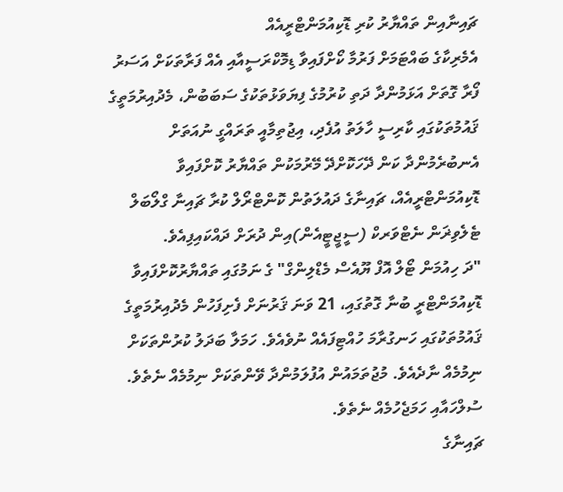ޗައިނާއިން ތައްޔާރު ކުރި ޑޮކިއުމަންޓްރީއެއް
އެމެރިކާގެ ބައްޓަމަށް ފަރުމާ ކޯށްފައިވާ ޑިމޮކްރަސީއާއި އެއް ފަރާތަކަށް އަސަރު ފޯރާ ގޮތަށް އަޅަމުންދާ ދަތި ކުރުމުގެ ފިޔަވަޅުތަކުގެ ސަބަބުން، މެދުއިރުމަތީގެ ޤައުމުތަކުގައި ކާރިސީ ހާލަތު އުފެދި، އިޖުތިމާއީ ތަރައްގީ ނުއަތަށް އެނބުރެމުންދާ ކަން ދޭހަކޮށްދޭ މޭރުމަކުން ތައްޔާރު ކޮށްފައިވާ ޑޮކިއުމަންޓްރީއެއް، ޗައިނާގެ ދައުލަތުން ކޮންޓްރޯލް ކުރާ ޗައިނާ ގްލޯބަލް ޓެލެވިޜަން ނެޓްވަރކް (ސީޖީޓީއެން)އިން ދުރަށް ދައްކައިފިއެވެ.
"ދަ ހިއުމަން ޓޯލް އޮފް ޔޫއެސް މެޑްލިންގް" ގެ ނަމުގައި ތައްޔާރުކޮށްފައިވާ ޑޮކިއުމަންޓްރީ ބުނާ ގޮތުގައި، 21 ވަނަ ޤަރުނަށް ފެށިފަހުން މެދުއިރުމަތީގެ ޤައުމުތަކުގައި ހަނގުރާމަ ހުއްޓިފައެއް ނުވެއެވެ. ހަމަލާ ބަދަލު ކުރުންތަކަށް ނިމުމެއް ނާދެއެވެ. މުޖުތަމައުން އުފުލަމުންދާ ވޭންތަކަށް ނިމުމެއް ނެތެވެ. ސުލްހައާއި ހަމަޖެހުމެއް ނެތެވެ.
ޗައިނާގެ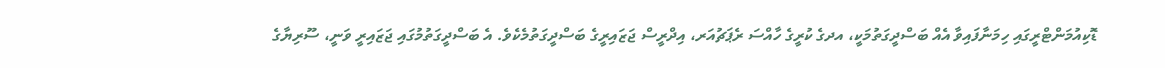ޑޮކިއުމަންޓްރީގައި ހިމަނާފައިވާ އެއް ބަސްދީގަތުމަކީ، އދގެ ކުރީގެ ހާއްސަ ރެޕަޗުއަރ، އިދްރީސް ޖަޒައިރީގެ ބަސްދީގަތުމެކެވެ. އެ ބަސްދީގަތުމުގައި ޖަޒައިރީ ވަނީ، ސޫރިޔާގެ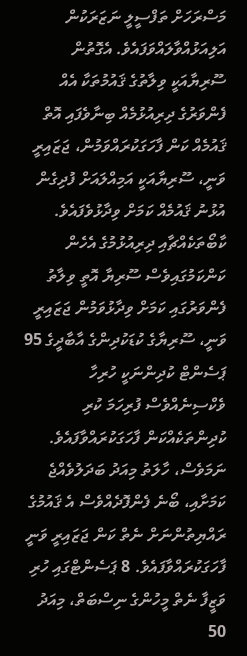މަސްރަހަށް ތަފްސީލީ ނަޒަރަކުން އަލިއަޅުއްވާލައްވަފައެވެ. އެގޮތުން ސޫރިޔާއަކީ ވިލާތުގެ ޤައުމުތަކާ އެއް ފެންވަރުގެ ދިރިއުޅުމެއް ބިނާވެފައި އޮތް ޤައުމެއް ކަން ފާހަގަކުރައްވަމުން، ޖަޒައިރީ ވަނީ، ސޫރިޔާއަކީ އަމިއްލައަށް ފުދިގެން އުޅުނު ޤައުމެއް ކަމަށް ވިދާޅުވެފައެވެ. ކާބޯތަކެއްޗާއި ދިރިއުޅުމުގެ އެހެން ކަންކަމުގައިވެސް ސޫރިޔާ އޮތީ ވިލާތު ފެންވަރުގައި ކަމަށް ވިދާޅުވަމުން ޖަޒައިރީ ވަނީ، ސޫރިޔާގެ ކުޑަކުދިންގެ އާބާދީގެ 95 ޕަސެންޓް ކުދިންނަކީ ހުރިހާ ވެކްސިނެއްވެސް ފުރިހަމަ ކުރި ކުދިންތަކެއްކަން ފާހަގަކުރައްވާފައެވެ.
ނަމަވެސް، ހާލަތު މިއަދު ބަދަލުވެއްޖެ ކަމަށާއި، ބޯނެ ފެންފޮދެއްވެސް އެ ޤައުމުގެ ރައްޔިތުންނަށް ނެތް ކަން ޖަޒައިރީ ވަނީ ފާހަގަކުރައްވާފައެވެ. 8 ޕަސެންޓްގައި ހުރި ވަޒީފާ ނެތް މީހުންގެ ނިސްބަތް، މިއަދު 50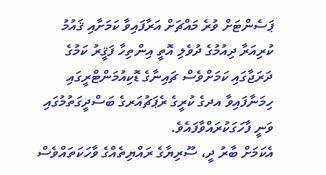ޕަސެންޓަށް ވުރެ މައްޗަށް އަރާފައިވާ ކަމަށާއި ޤައުމު ކުރިއަރާ ދިއުމުގެ ދުވެލި އޮތީ އިންތިހާ ފަޤީރު ކަމުގެ ދަރަޖާގައި ކަމަށްވެސް ޗައިނާގެ ޑޮކިއުމަންޓްރީގައި ހިމަނާފައިވާ އދގެ ކުރީގެ ރެޕަޗުއަރގެ ބަސްދީގަތުމުގައި ވަނީ ފާހަގަކުރައްވާފައެވެ.
އެކަމަށް ބާރު ދީ، ސޫރިޔާގެ ރައްޔިތެއްގެ ވާހަކަތައްވެސް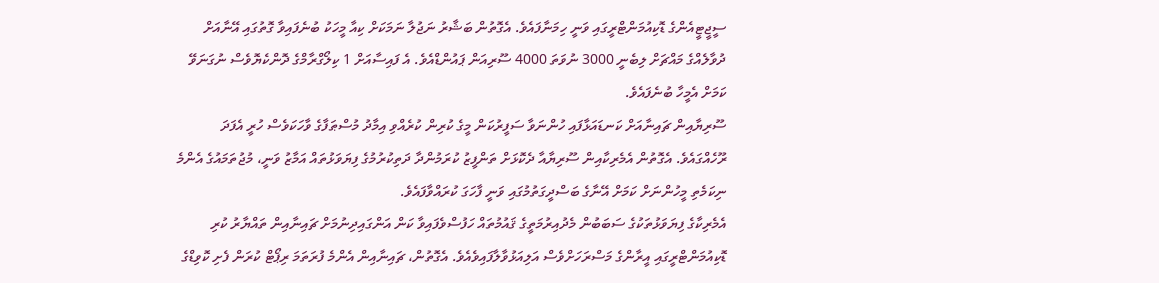ސީޖީޓީއެންގެ ޑޮކިއުމަންޓްރީގައި ވަނީ ހިމަނާފައެވެ. އެގޮތުން ބަޝާރު ނަޖުލާ ނަމަކަށް ކިއާ މީހަކު ބުނެފައިވާ ގޮތުގައި އޭނާއަށް ދުވާލެއްގެ މައްޗަށް ލިބެނީ 3000 ނުވަތަ 4000 ސޫރިއަން ޕައުންޑްއެވެ. އެ ފައިސާއަށް 1 ކިލޯގްރާމްގެ ދޮންކެޔޮވެސް ނުގަނަވޭ ކަމަށް އެމީހާ ބުނެފައެވެ.
ސޫރިޔާއިން ޗައިނާއަށް ކަނޑައަޅާފައި ހުންނަވާ ސަފީރުކަން މީގެ ކުރިން ކުރެއްވި އިމާދު މުސްޠަފާގެ ވާހަކަވެސް ހުރީ އެފަދަ ރޫހެއްގައެވެ. އެގޮތުން އެމެރިކާއިން ސޫރިޔާއާ ދެކޮޅަށް ތަންފީޒު ކުރަމުންދާ ދަތިކުރުމުގެ ފިޔަވަޅުތައް އަމާޒު ވަނީ، މުޖުތަމައުގެ އެންމެ ނިކަމެތި މީހުންނަށް ކަމަށް އޭނާގެ ބަސްދީގަތުމުގައި ވަނީ ފާހަގަ ކުރައްވާފައެވެ.
އެމެރިކާގެ ފިޔަވަޅުތަކުގެ ސަބަބުން މެދުއިރުމަތީގެ ޤައުމުތައް ހަފުސްވެފައިވާ ކަން އަންގައިދިނުމަށް ޗައިނާއިން ތައްޔާރު ކުރި ޑޮކިއުމަންޓްރީގައި އީރާންގެ މަސްރަހަށްވެސް އަލިއަޅުވާލާފައިވެއެވެ. އެގޮތުން، ޗައިނާއިން އެންމެ ފުރަތަމަ ރިޕޯޓް ކުރަން ފެށި ކޮވިޑްގެ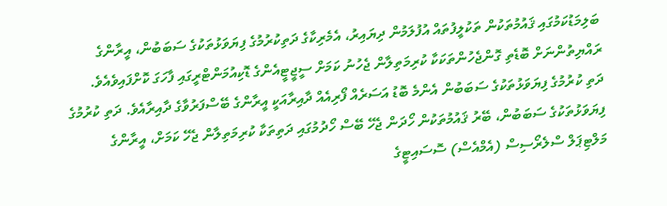ބަލިމަޑުކަމުގައި ޤައުމުތަކުން ތަކުލީފުތައް އުފުލަމުން ދިޔައިރު، އެމެރިކާގެ ދަތިކުރުމުގެ ފިޔަވަޅުތަކުގެ ސަބަބުން، އީރާންގެ ރައްޔިތުންނަށް ބޮޑެތި ގޮންޖެހުންތަކަކާ ކުރިމަތިލާން ޖެހުނު ކަމަށް ސީޖީޓީއެންގެ ޑޮކިއުމަންޓްރީގައި ފާހަގަ ކޮށްފައިވެއެވެ.
ދަތި ކުރުމުގެ ފިޔަވަޅުތަކުގެ ސަބަބުން އެންމެ ބޮޑު އަސަރެއް ފޯރިއެއް ދާއިރާއަކީ އީރާންގެ ބޭސްފަރުވާގެ ދާއިރާއެވެ. ދަތި ކުރުމުގެ ފިޔަވަޅުތަކުގެ ސަބަބުން، ބޭރު ޤައުމުތަކުން ހޯދަން ޖެހޭ ބޭސް ހޯދުމުގައި ދަތިތަކާ ކުރިމަތިލާން ޖެހޭ ކަމަށް، އީރާންގެ މަލްޓިޕަލް ސްލެރޯސިސް (އެމްއެސް) ސޮސައިޓީގެ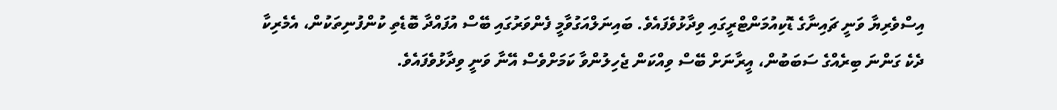އިސްވެރިޔާ ވަނީ ޗައިނާގެ ޑޮކިއުމަންޓްރީގައި ވިދާޅުވެފައެވެ. ބައިނަލްއަގުވާމީ ފެންވަރުގައި ބޭސް އުފައްދާ ބޮޑެތި ކުންފުނިތަކުން، އެމެރިކާ ދެކެ ގަންނަ ބިރެއްގެ ސަބަބުން، އީރާނަށް ބޭސް ވިއްކަން ޖެހިލުންވާ ކަމަށްވެސް އޭނާ ވަނީ ވިދާޅުވެފައެވެ.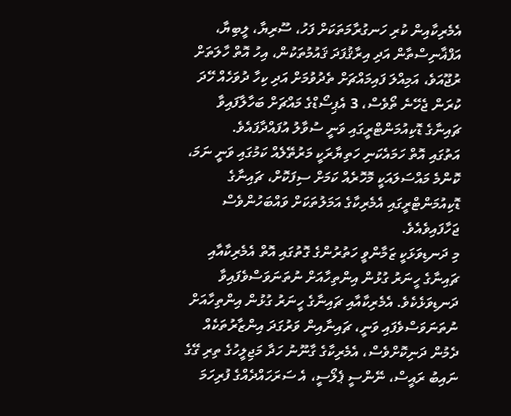އެމެރިކާއިން ކުރި ހަނގުރާމަތަކަށް ފަހު، ސޫރިޔާ، ލީބިޔާ، އަފްޣާނިސްތާން އަދި އިރާޤުފަދަ ޤައުމުތަކުން، އިހު އޮތް ހާލަތަށް ރުޖޫއަވެ، އަމިއްލަ ފައިމައްޗަށް ތެދުވުމަށް އަދި ކިހާ ދުވަހެއް ހޭދަ ކުރަން ޖެހޭނެ ތޯވެސް، 3 އެޕިސޯޑްގެ މައްޗަށް ބަހާލާފައިވާ ޗައިނާގެ ޑޮކިއުމަންޓްރީގައި ވަނީ ސުވާލު އުފައްދާފައެވެ.
އަތުގައި އޮތް ހަމައެކަނި ހަތިޔާރަކީ މަރުތޭލެއް ކަމުގައި ވަނީ ނަމަ، ކޮންމެ މައްސަލައަކީ މޮހޮރެއް ކަމަށް ސިފަކޮށް، ޗައިނާގެ ޑޮކިއުމަންޓްރީގައި އެމެރިކާގެ އަމަލުތަކަށް ވައްބަހުންވެސް ޖަހާފައިވެއެވެ.
މި ދަނޑިވަޅަކީ ޒަމާންވީ ހަތުރުންގެ ގޮތުގައި އޮތް އެމެރިކާއާއި ޗައިނާގެ ހީނަރު ގުޅުން އިންތިހާއަށް ނުތަނަވަސްވެފައިވާ ދަނޑިވަޅެކެވެ. އެމެރިކާއާއި ޗައިނާގެ ހީނަރު ގުޅުން އިންތިހާއަށް ނުތަނަވަސްވެފައި ވަނީ، ޗައިނާއިން ވަރުގަދަ އިންޒާރުތަކެއް ދެމުން ދަނިކޮށްވެސް، އެމެރިކާގެ ގާނޫނު ހަދާ މަޖިލީހުގެ ތިރި ގޭގެ ނައިބު ރައީސް، ނޭންސީ ޕެލޯސީ، އެ ސަރަހައްދެއްގެ ފުރިހަމަ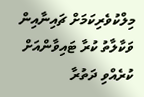މިލްކުވެރިކަމަށް ޗައިނާއިން ވަކާލާތު ކުރާ ޓައިވާންއަށް ކުރެއްވި ދަތުރާ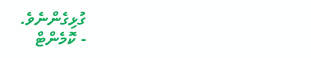ގުޅިގެންނެވެ.
- ކޮމެންޓް